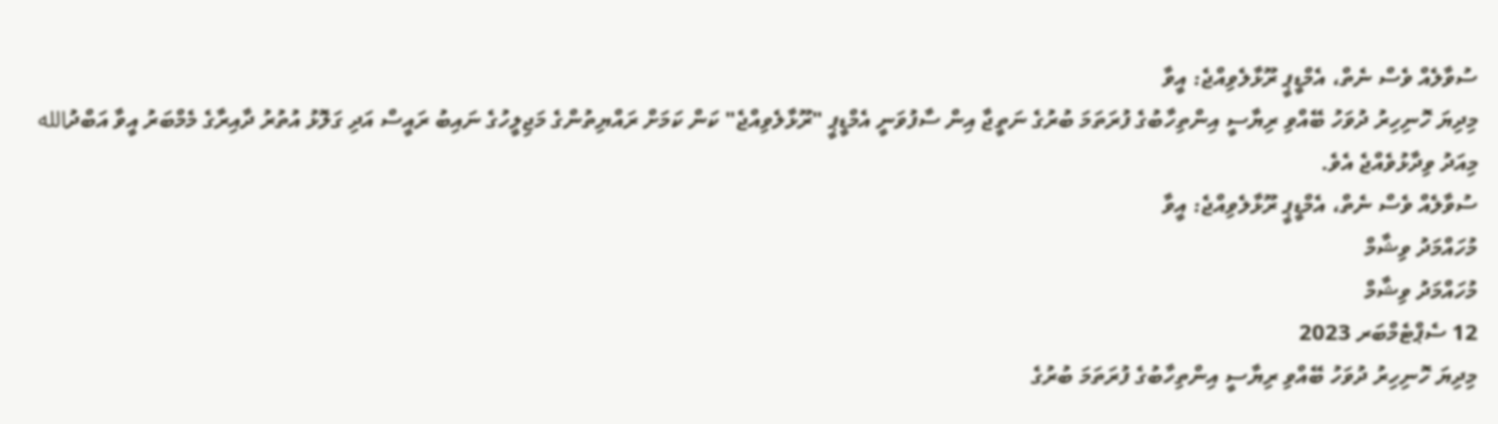ސުވާލެއް ވެސް ނެތް، އެމްޑީޕީ ރޫޅާލެވިއްޖެ: އީވާ
މިދިޔަ ހޮނިހިރު ދުވަހު ބޭއްވި ރިޔާސީ އިންތިހާބުގެ ފުރަތަމަ ބުރުގެ ނަތީޖާ އިން ސާފުވަނީ އެމްޑީޕީ "ރޫޅާލެވިއްޖެ" ކަން ކަމަށް ރައްޔިތުންގެ މަޖިލީހުގެ ނައިބު ރައީސް އަދި ގަލޮޅު އުތުރު ދާއިރާގެ މެމްބަރު އީވާ އަބްދުالله މިއަދު ވިދާޅުވެއްޖެ އެވެ.
ސުވާލެއް ވެސް ނެތް، އެމްޑީޕީ ރޫޅާލެވިއްޖެ: އީވާ
މުހައްމަދު ވިޝާމް
މުހައްމަދު ވިޝާމް
12 ސެޕްޓެމްބަރ 2023
މިދިޔަ ހޮނިހިރު ދުވަހު ބޭއްވި ރިޔާސީ އިންތިހާބުގެ ފުރަތަމަ ބުރުގެ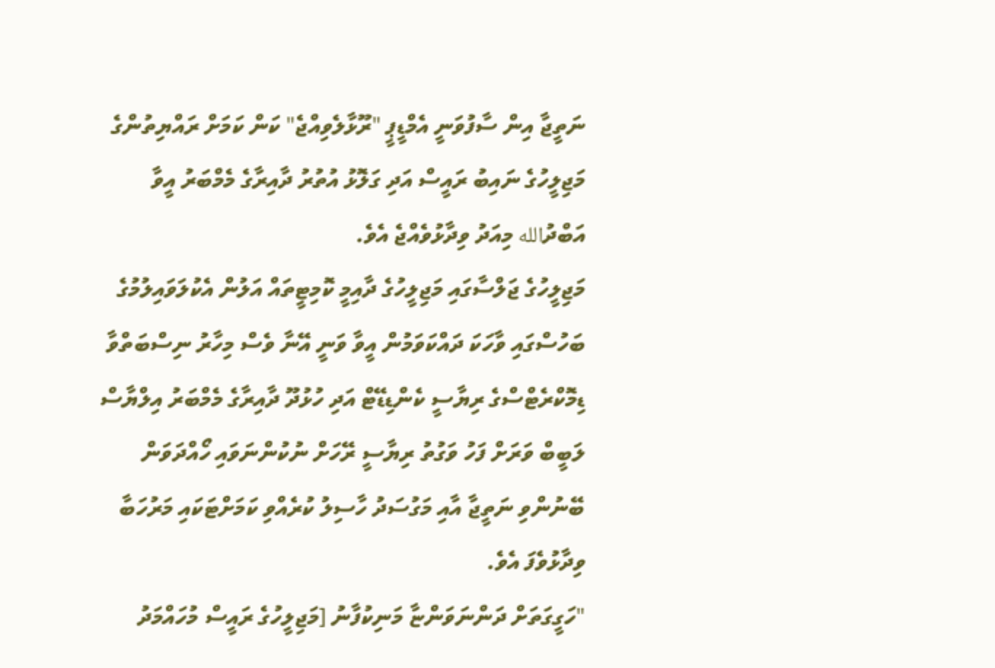ނަތީޖާ އިން ސާފުވަނީ އެމްޑީޕީ "ރޫޅާލެވިއްޖެ" ކަން ކަމަށް ރައްޔިތުންގެ މަޖިލީހުގެ ނައިބު ރައީސް އަދި ގަލޮޅު އުތުރު ދާއިރާގެ މެމްބަރު އީވާ އަބްދުالله މިއަދު ވިދާޅުވެއްޖެ އެވެ.
މަޖިލީހުގެ ޖަލްސާގައި މަޖިލީހުގެ ދާއިމީ ކޮމިޓީތައް އަލުން އެކުލަވައިލުމުގެ ބަހުސްގައި ވާހަކަ ދައްކަވަމުން އީވާ ވަނީ އޭނާ ވެސް މިހާރު ނިސްބަތްވާ ޑިމޮކްރެޓްސްގެ ރިޔާސީ ކެންޑިޑޭޓް އަދި ހުޅުދޫ ދާއިރާގެ މެމްބަރު އިލްޔާސް ލަބީބް ވަރަށް ފަހު ވަގުތު ރިޔާސީ ރޭހަށް ނުކުންނަވައި ހޯއްދަވަން ބޭނުންވި ނަތީޖާ އާއި މަގުސަދު ހާސިލު ކުރެއްވި ކަމަށްޓަކައި މަރުހަބާ ވިދާޅުވެފަ އެވެ.
"ހަގީގަތަށް ދަންނަވަންޏާ މަނިކުފާނު [މަޖިލީހުގެ ރައީސް މުހައްމަދު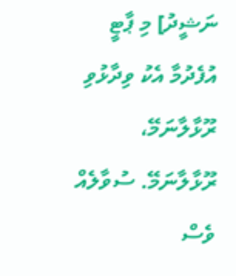ނަޝީދު] މި ޕާޓީ އުފެދުމާ އެކު ވިދާޅުވި ރޫޅާލާނަމޭ، ރޫޅާލާނަމޭ. ސުވާލެއް ވެސް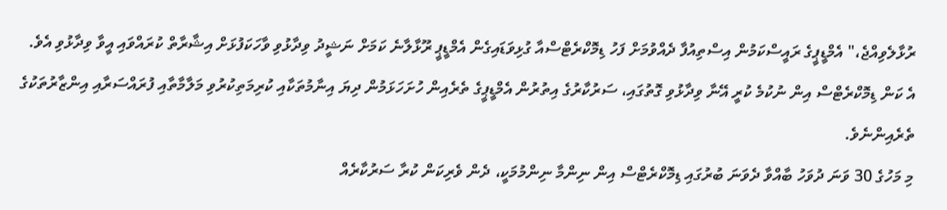ރުޅާލެވިއްޖެ،" އެމްޑީޕީގެ ރައީސްކަމުން އިސްތިއުފާ ދެއްވުމަށް ފަހު ޑިމޮކްރެޓްސްއާ ގުޅިވަޑައިގެން އެމްޑީޕީ ރޫޅާލާނެ ކަމަށް ނަޝީދު ވިދާޅުވި ވާހަކަފުޅަށް އިޝާރާތް ކުރައްވައި އީވާ ވިދާޅުވި އެވެ.
އެ ކަން ޑިމޮކްރެޓްސް އިން ނުކުމެ ކުރީ އޭނާ ވިދާޅުވި ގޮތުގައި، ސަރުކާރުގެ އިތުރުން އެމްޑީޕީގެ ތެރެއިން ހުށަހަޅަމުން ދިޔަ އިނާމުތަކާއި ކުރިމަތިކުރުވި މަލާމާތާއި ފުރައްސަރާއި އިންޒާރުތަކުގެ ތެރެއިންނެވެ.
މި މަހުގެ 30 ވަނަ ދުވަހު ބާއްވާ ދެވަނަ ބުރުގައި ޑިމޮކްރެޓްސް އިން ނިންމާ ނިންމުމަކީ، ދެން ވެރިކަން ކުރާ ސަރުކާރެއް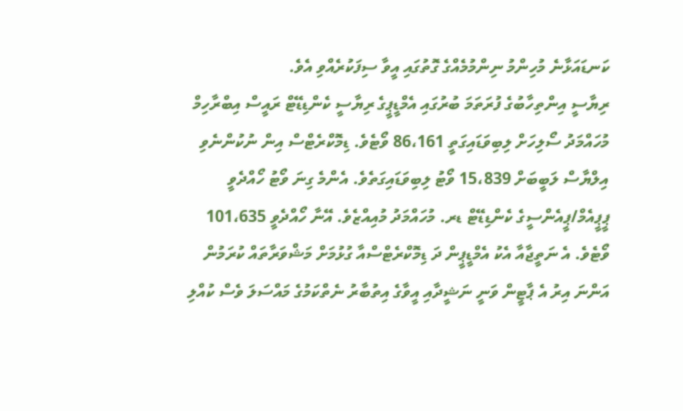ކަނޑައަޅާނެ މުހިންމު ނިންމުމެއްގެ ގޮތުގައި އީވާ ސިފަކުރެއްވި އެވެ.
ރިޔާސީ އިންތިހާބުގެ ފުރަތަމަ ބުރުގައި އެމްޑީޕީގެ ރިޔާސީ ކެންޑިޑޭޓް ރައީސް އިބްރާހިމް މުހައްމަދު ސޯލިހަށް ލިބިވަޑައިގަތީ 86،161 ވޯޓެވެ. ޑިމޮކްރެޓްސް އިން ނުކުންނެވި އިލްޔާސް ލަބީބަށް 15،839 ވޯޓު ލިބިވަޑައިގަތެވެ. އެންމެ ގިނަ ވޯޓު ހޯއްދެވީ ޕީޕީއެމް/ޕީއެންސީގެ ކެންޑިޑޭޓް ޑރ. މުހައްމަދު މުއިއްޒެވެ. އޭނާ ހޯއްދެވީ 101،635 ވޯޓެވެ. އެ ނަތީޖާއާ އެކު އެމްޑީޕީން ދަ ޑިމޮކްރެޓްސްއާ ގުޅުމަށް މަޝްވަރާތައް ކުރަމުން އަންނަ އިރު އެ ޕާޓީން ވަނީ ނަޝީދާއި އީވާގެ އިތުބާރު ނެތްކަމުގެ މައްސަލަ ވެސް ކުއްލި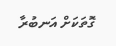ގޮތަކަށް އަނބުރާ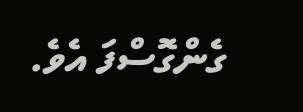ގެންގޮސްފަ އެވެ.